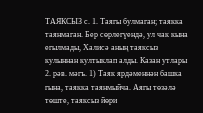ТАЯКСЫЗ с. 1. Таягы булмаган; таякка таянмаган. Бер сөрлегүендә, ул чак кына егылмады, Халисә аның таяксыз кулыннан култыклап алды. Казан утлары 2. рәв. мәгъ. 1) Таяк ярдәменнән башка гына, таякка таянмыйча. Аягы төзәлә төште, таяксыз йөри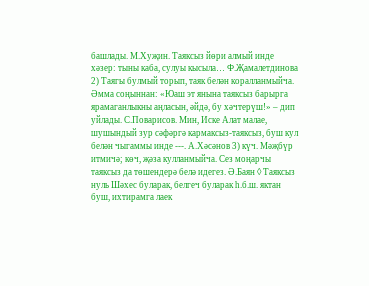башлады. М.Хуҗин. Таяксыз йөри алмый инде хәзер: тыны каба, сулуы кысыла… Ф.Җамалетдинова 2) Таягы булмый торып, таяк белән коралланмыйча. Әмма соңыннан: «Юаш эт янына таяксыз барырга ярамаганлыкны аңласын, әйдә, бу хәчтерүш!» – дип уйлады. С.Поварисов. Мин, Иске Алат малае, шушындый зур сәфәргә кармаксыз-таяксыз, буш кул белән чыгаммы инде ---. А.Хәсәнов 3) күч. Мәҗбүр итмичә; көч, җәза кулланмыйча. Сез моңарчы таяксыз да төшендерә белә идегез. Ә.Баян ◊ Таяксыз нуль Шәхес буларак, белгеч буларак һ.б.ш. яктан буш, ихтирамга лаек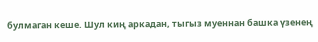булмаган кеше. Шул киң аркадан, тыгыз муеннан башка үзенең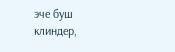эче буш клиндер,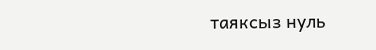таяксыз нуль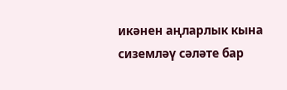икәнен аңларлык кына сиземләү сәләте бар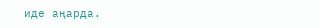иде аңарда.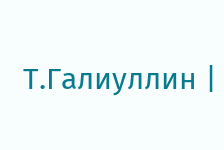Т.Галиуллин |